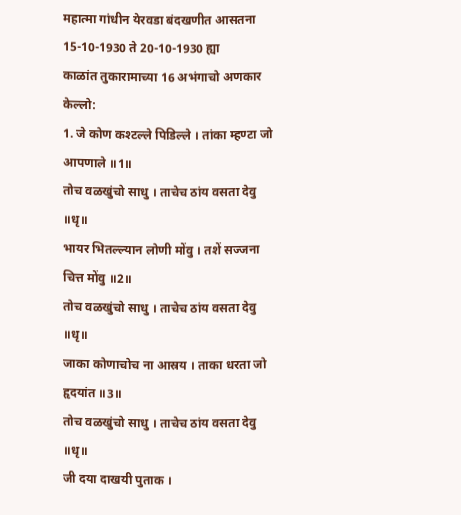महात्मा गांधीन येरवडा बंदखणीत आसतना 15-10-1930 ते 20-10-1930 ह्या
काळांत तुकारामाच्या 16 अभंगाचो अणकार केल्लो:
1. जे कोण कश्टल्ले पिडिल्ले । तांका म्हण्टा जो आपणाले ॥1॥
तोच वळखुंचो साधु । ताचेच ठांय वसता देवु ॥धृ॥
भायर भितल्ल्यान लोणी मोंवु । तशें सज्जना चित्त मोंवु ॥2॥
तोच वळखुंचो साधु । ताचेच ठांय वसता देवु ॥धृ॥
जाका कोणाचोच ना आस्रय । ताका धरता जो हृदयांत ॥3॥
तोच वळखुंचो साधु । ताचेच ठांय वसता देवु ॥धृ॥
जी दया दाखयी पुताक ।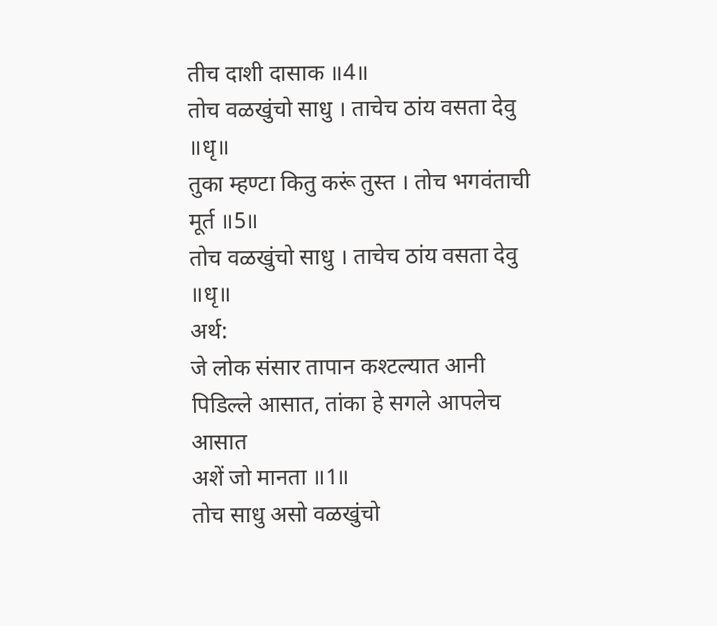तीच दाशी दासाक ॥4॥
तोच वळखुंचो साधु । ताचेच ठांय वसता देवु ॥धृ॥
तुका म्हण्टा कितु करूं तुस्त । तोच भगवंताची मूर्त ॥5॥
तोच वळखुंचो साधु । ताचेच ठांय वसता देवु ॥धृ॥
अर्थ:
जे लोक संसार तापान कश्टल्यात आनी पिडिल्ले आसात, तांका हे सगले आपलेच आसात
अशें जो मानता ॥1॥
तोच साधु असो वळखुंचो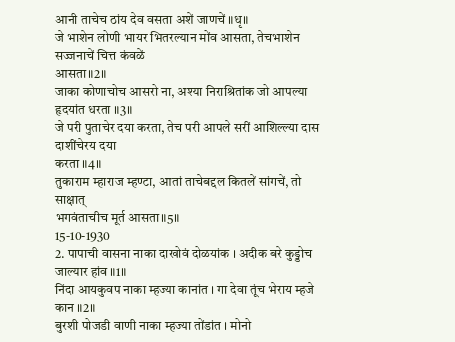आनी ताचेच ठांय देव वसता अशें जाणचें ॥धृ॥
जे भाशेन लोणी भायर भितरल्यान मोंव आसता, तेचभाशेन सज्जनाचें चित्त कंवळें
आसता॥2॥
जाका कोणाचोच आसरो ना, अश्या निराश्रितांक जो आपल्या हृदयांत धरता ॥3॥
जे परी पुताचेर दया करता, तेच परी आपले सरीं आशिल्ल्या दास दाशींचेरय दया
करता ॥4॥
तुकाराम म्हाराज म्हण्टा, आतां ताचेबद्दल कितलें सांगचें, तो साक्षात्
भगवंताचीच मूर्त आसता॥5॥
15-10-1930
2. पापाची वासना नाका दाखोवं दोळयांक । अदीक बरे कुड्डोच जाल्यार हांव ॥1॥
निंदा आयकुवप नाका म्हज्या कानांत । गा देवा तूंच भेराय म्हजे कान ॥2॥
बुरशी पोजडी वाणी नाका म्हज्या तोंडांत । मोनो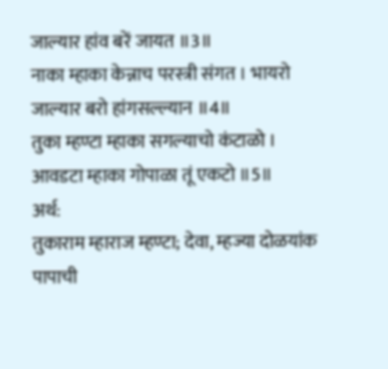जाल्यार हांव बरें जायत ॥3॥
नाका म्हाका केन्नाच परस्त्री संगत । भायरो जाल्यार बरो हांगसल्ल्यान ॥4॥
तुका म्हण्टा म्हाका सगल्याचो कंटाळो । आवडटा म्हाका गोपाळा तूं एकटो ॥5॥
अर्थ:
तुकाराम म्हाराज म्हण्टा; देवा, म्हज्या दोळयांक पापाची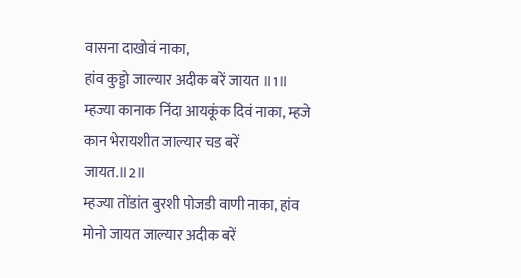वासना दाखोवं नाका,
हांव कुड्डो जाल्यार अदीक बरें जायत ॥1॥
म्हज्या कानाक निंदा आयकूंक दिवं नाका, म्हजे कान भेरायशीत जाल्यार चड बरें
जायत.॥2॥
म्हज्या तोंडांत बुरशी पोजडी वाणी नाका, हांव मोनो जायत जाल्यार अदीक बरें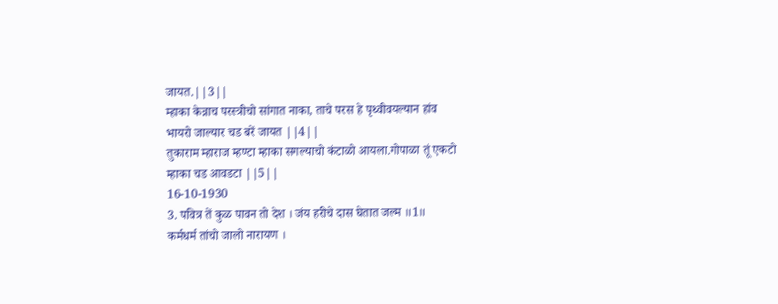जायत.||3||
म्हाका केन्नाच परस्त्रीचो सांगात नाका, ताचे परस हे पृथ्वीवयल्यान हांव
भायरो जाल्यार चड बरें जायत ||4||
तुकाराम म्हाराज म्हण्टा म्हाका सगल्याचो कंटाळो आयला.गोपाळा तूं एकटो
म्हाका चड आवडटा ||5||
16-10-1930
3. पवित्र तें कुळ पावन तो देश । जंय हरीचे दास घेतात जल्म ॥1॥
कर्मधर्म तांचो जालो नारायण ।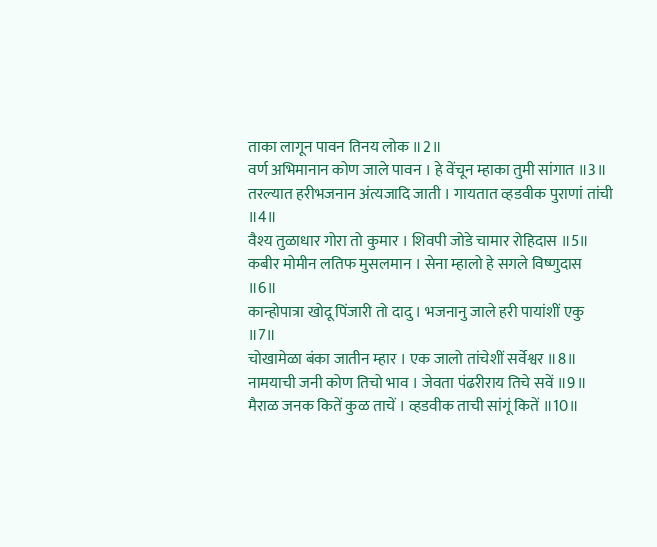ताका लागून पावन तिनय लोक ॥2॥
वर्ण अभिमानान कोण जाले पावन । हे वेंचून म्हाका तुमी सांगात ॥3॥
तरल्यात हरीभजनान अंत्यजादि जाती । गायतात व्हडवीक पुराणां तांची ॥4॥
वैश्य तुळाधार गोरा तो कुमार । शिवपी जोडे चामार रोहिदास ॥5॥
कबीर मोमीन लतिफ मुसलमान । सेना म्हालो हे सगले विष्णुदास ॥6॥
कान्होपात्रा खोदू पिंजारी तो दादु । भजनानु जाले हरी पायांशीं एकु ॥7॥
चोखामेळा बंका जातीन म्हार । एक जालो तांचेशीं सर्वेश्वर ॥8॥
नामयाची जनी कोण तिचो भाव । जेवता पंढरीराय तिचे सवें ॥9॥
मैराळ जनक कितें कुळ ताचें । व्हडवीक ताची सांगूं कितें ॥10॥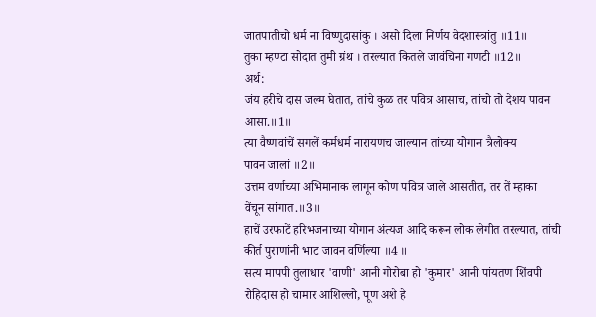जातपातीचो धर्म ना विष्णुदासांकु । असो दिला निर्णय वेदशास्त्रांतु ॥11॥
तुका म्हण्टा सोदात तुमी ग्रंथ । तरल्यात कितले जावंचिना गणटी ॥12॥
अर्थ:
जंय हरीचे दास जल्म घेतात, तांचे कुळ तर पवित्र आसाच, तांचो तो देशय पावन
आसा.॥1॥
त्या वैष्णवांचें सगलें कर्मधर्म नारायणच जाल्यान तांच्या योगान त्रैलोक्य
पावन जालां ॥2॥
उत्तम वर्णाच्या अभिमानाक लागून कोण पवित्र जाले आसतीत, तर तें म्हाका
वेंचून सांगात.॥3॥
हाचें उरफाटें हरिभजनाच्या योगान अंत्यज आदि करून लोक लेगीत तरल्यात, तांची
कीर्त पुराणांनी भाट जावन वर्णिल्या ॥4 ॥
सत्य मापपी तुलाधार 'वाणी' आनी गोरोबा हो 'कुमार' आनी पांयतण शिंवपी
रोहिदास हो चामार आशिल्लो, पूण अशे हे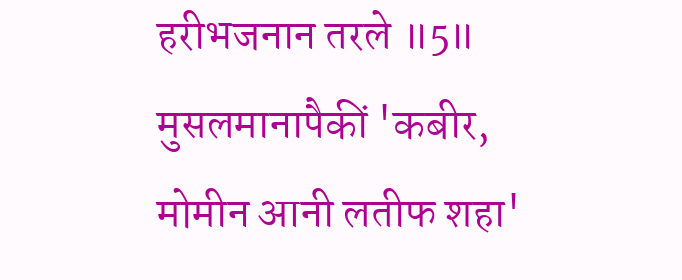हरीभजनान तरले ॥5॥
मुसलमानापैकीं 'कबीर, मोमीन आनी लतीफ शहा'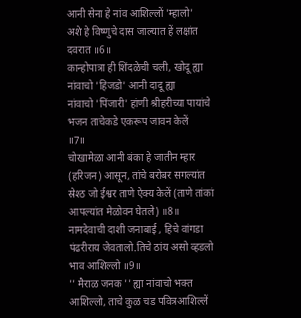आनी सेना हे नांव आशिल्लों 'म्हालो'
अशे हे विष्णुचे दास जाल्यात हें लक्षांत दवरात ॥6॥
कान्होपात्रा ही शिंदळेची चली, खोदू ह्या नांवाचो 'हिजडो' आनी दादू ह्या
नांवाचो 'पिंजारी' हांणी श्रीहरीच्या पायांचे भजन ताचेकडे एकरूप जावन केलें
॥7॥
चोखामेळा आनी बंका हे जातीन म्हार (हरिजन) आसून, तांचे बरोबर सगल्यांत
स्रेश्ठ जो ईश्वर ताणे ऐक्य केलें (ताणे तांकां आपल्यांत मेळोवन घेतले) ॥8॥
नामदेवाची दाशी जनाबाई , हिचे वांगडा पंढरीराय जेवतालो.तिचे ठांय असो व्हडलो
भाव आशिल्लो ॥9॥
'' मैराळ जनक '' ह्या नांवाचो भक्त आशिल्लो, ताचे कुळ चड पवित्रआशिल्लें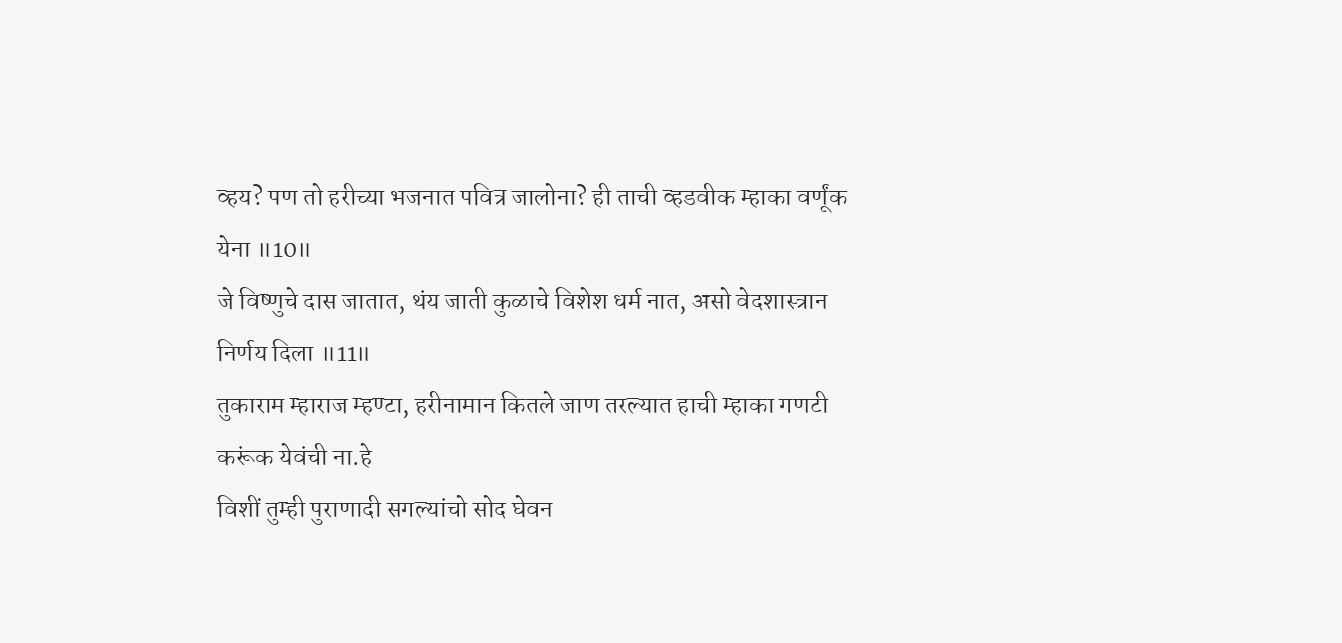व्हय? पण तो हरीच्या भजनात पवित्र जालोना? ही ताची व्हडवीक म्हाका वर्णूंक
येना ॥10॥
जे विष्णुचे दास जातात, थंय जाती कुळाचे विशेश धर्म नात, असो वेदशास्त्रान
निर्णय दिला ॥11॥
तुकाराम म्हाराज म्हण्टा, हरीनामान कितले जाण तरल्यात हाची म्हाका गणटी
करूंक येवंची ना.हे
विशीं तुम्ही पुराणादी सगल्यांचो सोद घेवन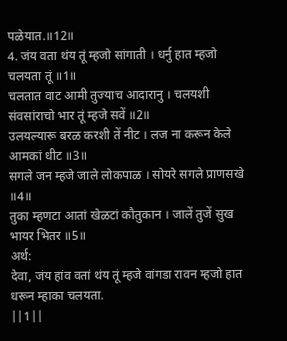पळेयात.॥12॥
4. जंय वता थंय तूं म्हजो सांगाती । धर्नु हात म्हजो चलयता तूं ॥1॥
चलतात वाट आमी तुज्याच आदारानु । चलयशी संवसांराचो भार तूं म्हजे सवें ॥2॥
उलयल्यारू बरळ करशी तें नीट । लज ना करून केले आमकां धीट ॥3॥
सगले जन म्हजे जाले लोकपाळ । सोयरे सगले प्राणसखे ॥4॥
तुका म्हणटा आतां खेळटां कौतुकान । जालें तुजें सुख भायर भितर ॥5॥
अर्थ:
देवा, जंय हांव वतां थंय तूं म्हजे वांगडा रावन म्हजो हात धरून म्हाका चलयता.
||1||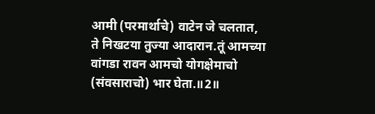आमी (परमार्थाचे) वाटेन जे चलतात, ते निखटया तुज्या आदारान.तूं आमच्या
वांगडा रावन आमचो योगक्षेमाचो
(संवसाराचो) भार घेता.॥2॥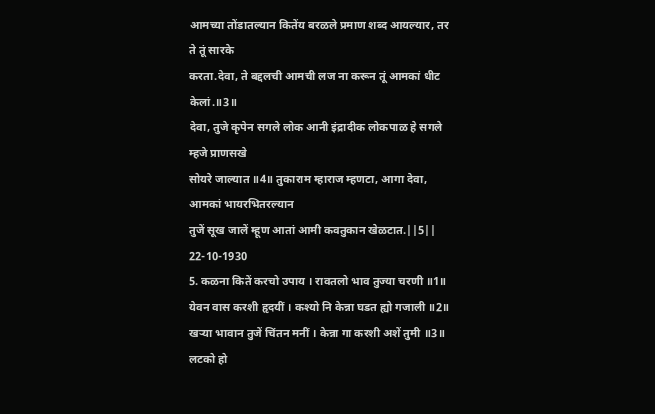आमच्या तोंडातल्यान कितेंय बरळले प्रमाण शब्द आयल्यार, तर ते तूं सारके
करता.देवा, ते बद्दलची आमची लज ना करून तूं आमकां धीट केलां.॥3॥
देवा, तुजे कृपेन सगले लोक आनी इंद्रादीक लोकपाळ हे सगले म्हजे प्राणसखे
सोयरे जाल्यात ॥4॥ तुकाराम म्हाराज म्हणटा, आगा देवा, आमकां भायरभितरल्यान
तुजें सूख जालें म्हूण आतां आमी कवतुकान खेळटात.||5||
22-10-1930
5. कळना कितें करचो उपाय । रावतलो भाव तुज्या चरणी ॥1॥
येवन वास करशी हृदयीं । कश्यो नि केन्ना घडत ह्यो गजाली ॥2॥
खऱ्या भावान तुजें चिंतन मनीं । केन्ना गा करशी अशें तुमी ॥3॥
लटको हो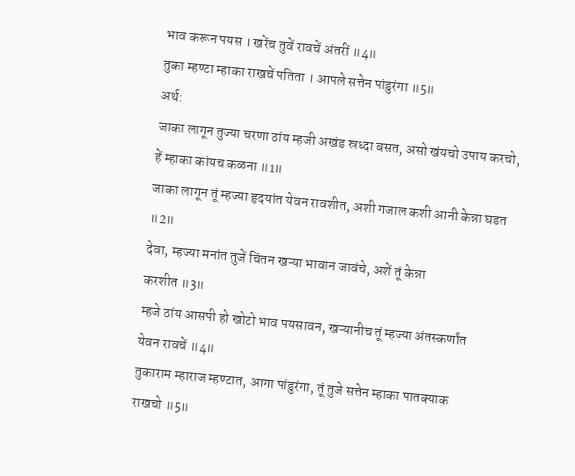भाव करून पयस । खरेंच तुवें रावचें अंतरीं ॥4॥
तुका म्हण्टा म्हाका राखचें पतिता । आपले सत्तेन पांडुरंगा ॥5॥
अर्थ:
जाका लागून तुज्या चरणा ठांय म्हजी अखंड स्रध्दा बसत, असो खंयचो उपाय करचो,
हें म्हाका कांयच कळना ॥1॥
जाका लागून तूं म्हज्या हृदयांत येवन रावशीत, अशी गजाल कशी आनी केन्ना घडत
॥2॥
देवा, म्हज्या मनांत तुजें चिंतन खऱ्या भावान जावंचे, अशें तूं केन्ना
करशीत ॥3॥
म्हजे ठांय आसपी हो खोटो भाव पयसावन, खऱ्यानीच तूं म्हज्या अंतस्कर्णांत
येवन रावचें ॥4॥
तुकाराम म्हाराज म्हण्टात, आगा पांडुरंगा, तूं तुजे सत्तेन म्हाका पातक्याक
राखचो ॥5॥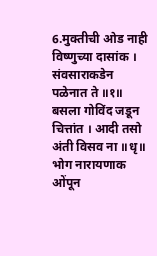6.मुक्तीची ओड नाही विष्णुच्या दासांक । संवसाराकडेन पळेनात ते ॥१॥
बसला गोविंद जडून चित्तांत । आदी तसो अंती विसव ना ॥धृ॥
भोग नारायणाक ओंपून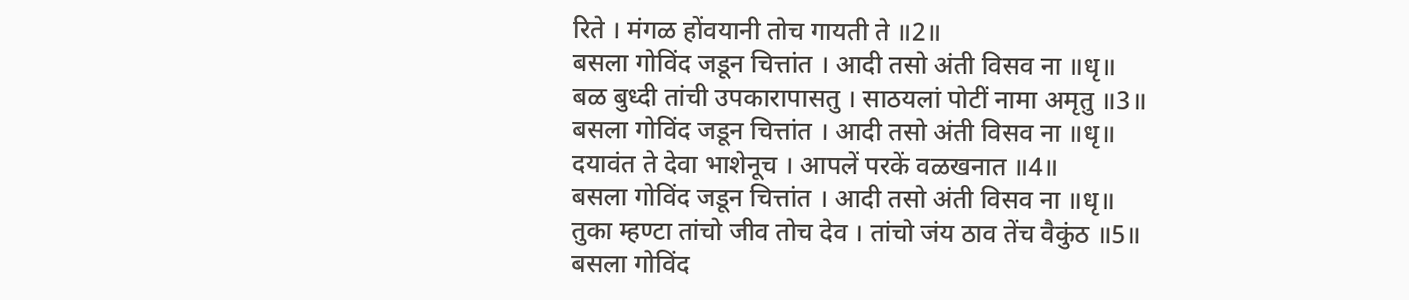रिते । मंगळ होंवयानी तोच गायती ते ॥2॥
बसला गोविंद जडून चित्तांत । आदी तसो अंती विसव ना ॥धृ॥
बळ बुध्दी तांची उपकारापासतु । साठयलां पोटीं नामा अमृतु ॥3॥
बसला गोविंद जडून चित्तांत । आदी तसो अंती विसव ना ॥धृ॥
दयावंत ते देवा भाशेनूच । आपलें परकें वळखनात ॥4॥
बसला गोविंद जडून चित्तांत । आदी तसो अंती विसव ना ॥धृ॥
तुका म्हण्टा तांचो जीव तोच देव । तांचो जंय ठाव तेंच वैकुंठ ॥5॥
बसला गोविंद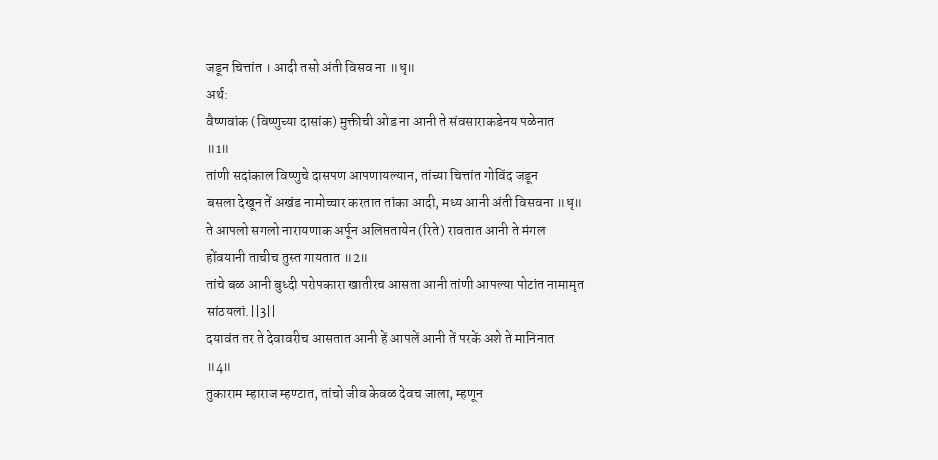जडून चित्तांत । आदी तसो अंती विसव ना ॥धृ॥
अर्थ:
वैष्णवांक (विष्णुच्या दासांक) मुक्तीची ओड ना आनी ते संवसाराकडेनय पळेनात
॥1॥
तांणी सदांकाल विष्णुचे दासपण आपणायल्यान, तांच्या चित्तांत गोविंद जडून
बसला देखून तें अखंड नामोच्चार करतात तांका आदी, मध्य आनी अंती विसवना ॥धृ॥
ते आपलो सगलो नारायणाक अर्पून अलिप्ततायेन (रिते) रावतात आनी ते मंगल
होंवयानी ताचीच तुस्त गायतात ॥2॥
तांचे बळ आनी बुध्दी परोपकारा खातीरच आसता आनी तांणी आपल्या पोटांत नामामृत
सांठयलां.||3||
दयावंत तर ते देवावरीच आसतात आनी हें आपलें आनी तें परकें अशे ते मानिनात
॥4॥
तुकाराम म्हाराज म्हण्टात, तांचो जीव केवळ देवच जाला, म्हणून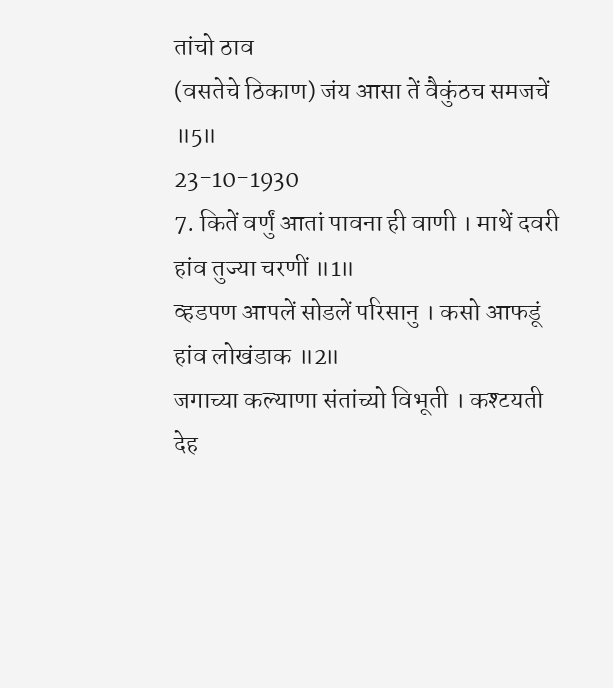तांचो ठाव
(वसतेचे ठिकाण) जंय आसा तें वैकुंठच समजचें ॥5॥
23-10-1930
7. कितें वर्णुं आतां पावना ही वाणी । माथें दवरी हांव तुज्या चरणीं ॥1॥
व्हडपण आपलें सोडलें परिसानु । कसो आफडूं हांव लोखंडाक ॥2॥
जगाच्या कल्याणा संतांच्यो विभूती । कश्टयती देह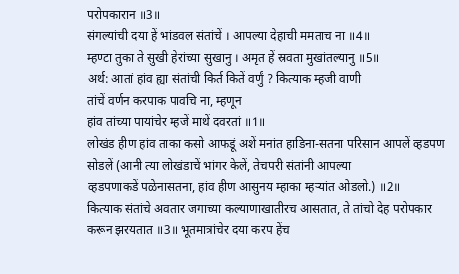परोपकारान ॥3॥
संगल्यांची दया हें भांडवल संतांचें । आपल्या देहाची ममताच ना ॥4॥
म्हण्टा तुका ते सुखी हेरांच्या सुखानु । अमृत हें स्रवता मुखांतल्यानु ॥5॥
अर्थ: आतां हांव ह्या संतांची किर्त कितें वर्णुं ? कित्याक म्हजी वाणी
तांचें वर्णन करपाक पावचि ना, म्हणून
हांव तांच्या पायांचेर म्हजें माथें दवरतां ॥1॥
लोखंड हीण हांव ताका कसो आफडूं अशें मनांत हाडिना-सतना परिसान आपलें व्हडपण
सोडलें (आनी त्या लोखंडाचें भांगर केलें, तेचपरी संतांनी आपल्या
व्हडपणाकडें पळेनासतना, हांव हीण आसुनय म्हाका म्हऱ्यांत ओडलो.) ॥2॥
कित्याक संतांचे अवतार जगाच्या कल्याणाखातीरच आसतात, ते तांचो देह परोपकार
करून झरयतात ॥3॥ भूतमात्रांचेर दया करप हेंच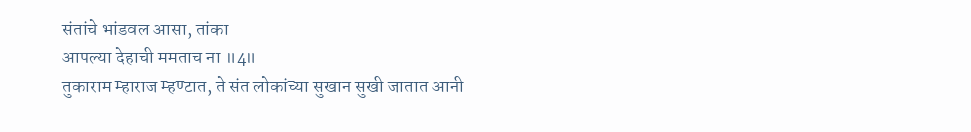संतांचे भांडवल आसा, तांका
आपल्या देहाची ममताच ना ॥4॥
तुकाराम म्हाराज म्हण्टात, ते संत लोकांच्या सुखान सुखी जातात आनी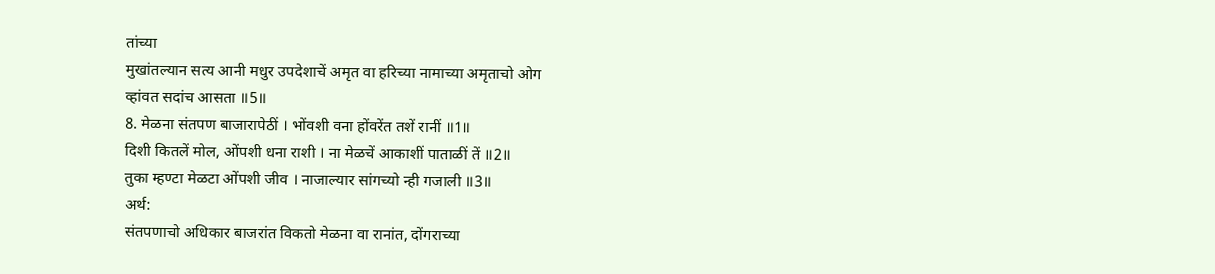तांच्या
मुखांतल्यान सत्य आनी मधुर उपदेशाचें अमृत वा हरिच्या नामाच्या अमृताचो ओग
व्हांवत सदांच आसता ॥5॥
8. मेळना संतपण बाजारापेठीं । भोंवशी वना होंवरेंत तशें रानीं ॥1॥
दिशी कितलें मोल, ओंपशी धना राशी । ना मेळचें आकाशीं पाताळीं तें ॥2॥
तुका म्हण्टा मेळटा ओंपशी जीव । नाजाल्यार सांगच्यो न्ही गजाली ॥3॥
अर्थ:
संतपणाचो अधिकार बाजरांत विकतो मेळना वा रानांत, दोंगराच्या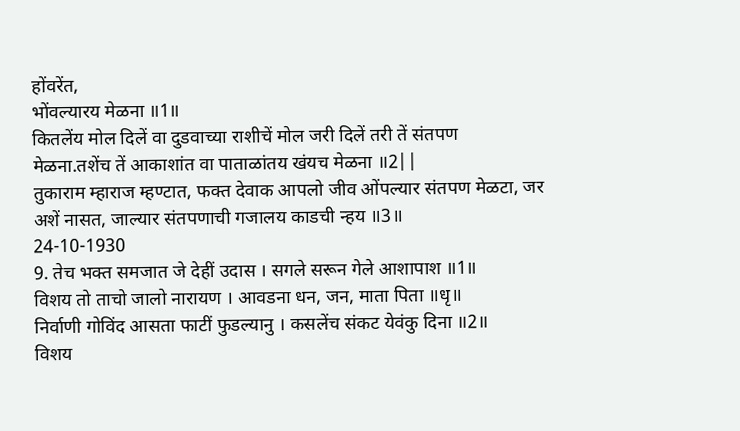होंवरेंत,
भोंवल्यारय मेळना ॥1॥
कितलेंय मोल दिलें वा दुडवाच्या राशीचें मोल जरी दिलें तरी तें संतपण
मेळना.तशेंच तें आकाशांत वा पाताळांतय खंयच मेळना ॥2||
तुकाराम म्हाराज म्हण्टात, फक्त देवाक आपलो जीव ओंपल्यार संतपण मेळटा, जर
अशें नासत, जाल्यार संतपणाची गजालय काडची न्हय ॥3॥
24-10-1930
9. तेच भक्त समजात जे देहीं उदास । सगले सरून गेले आशापाश ॥1॥
विशय तो ताचो जालो नारायण । आवडना धन, जन, माता पिता ॥धृ॥
निर्वाणी गोविंद आसता फाटीं फुडल्यानु । कसलेंच संकट येवंकु दिना ॥2॥
विशय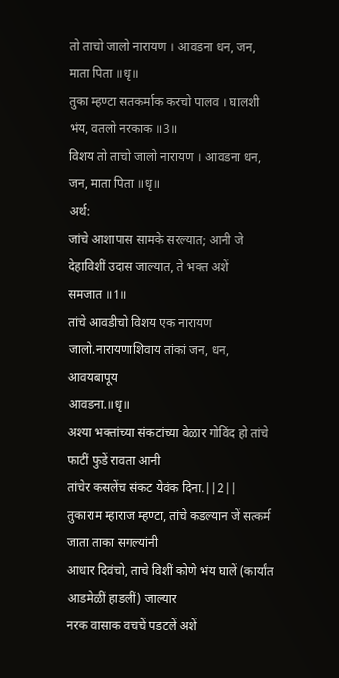तो ताचो जालो नारायण । आवडना धन, जन, माता पिता ॥धृ॥
तुका म्हण्टा सतकर्माक करचो पालव । घालशी भंय, वतलो नरकाक ॥3॥
विशय तो ताचो जालो नारायण । आवडना धन, जन, माता पिता ॥धृ॥
अर्थ:
जांचे आशापास सामके सरल्यात; आनी जे देहाविशीं उदास जाल्यात, ते भक्त अशें
समजात ॥1॥
तांचे आवडीचो विशय एक नारायण जालो.नारायणाशिवाय तांकां जन, धन, आवयबापूय
आवडना.॥धृ॥
अश्या भक्तांच्या संकटांच्या वेळार गोविंद हो तांचे फाटीं फुडें रावता आनी
तांचेर कसलेंच संकट येवंक दिना.||2||
तुकाराम म्हाराज म्हण्टा, तांचे कडल्यान जें सत्कर्म जाता ताका सगल्यांनी
आधार दिवंचो, ताचे विशीं कोणे भंय घालें (कार्यांत आडमेळीं हाडलीं) जाल्यार
नरक वासाक वचचें पडटलें अशें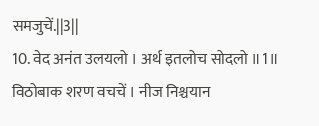समजुचें.||3||
10. वेद अनंत उलयलो । अर्थ इतलोच सोदलो ॥1॥
विठोबाक शरण वचचें । नीज निश्चयान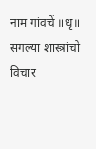नाम गांवचें ॥धृ॥
सगल्या शास्त्रांचो विचार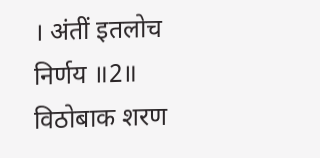। अंतीं इतलोच निर्णय ॥2॥
विठोबाक शरण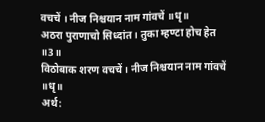वचचें । नीज निश्चयान नाम गांवचें ॥धृ॥
अठरा पुराणाचो सिध्दांत । तुका म्हण्टा होच हेत ॥3॥
विठोबाक शरण वचचें । नीज निश्चयान नाम गांवचें ॥धृ॥
अर्थ: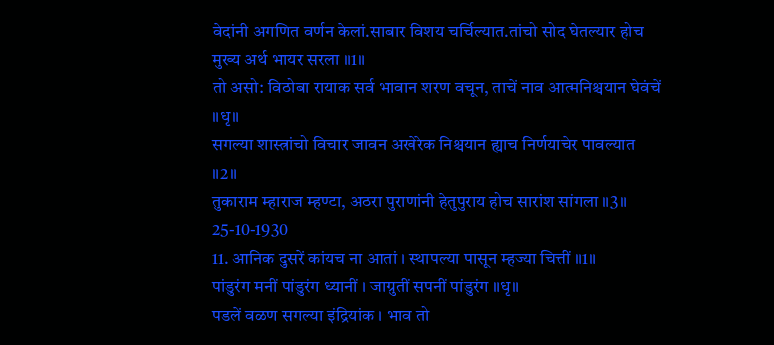वेदांनी अगणित वर्णन केलां.साबार विशय चर्चिल्यात.तांचो सोद घेतल्यार होच
मुख्य अर्थ भायर सरला ॥1॥
तो असो: विठोबा रायाक सर्व भावान शरण वचून, ताचें नाव आत्मनिश्चयान घेवंचें
॥धृ॥
सगल्या शास्त्रांचो विचार जावन अखेरेक निश्चयान ह्याच निर्णयाचेर पावल्यात
॥2॥
तुकाराम म्हाराज म्हण्टा, अठरा पुराणांनी हेतुपुराय होच सारांश सांगला ॥3॥
25-10-1930
11. आनिक दुसरें कांयच ना आतां । स्थापल्या पासून म्हज्या चित्तीं ॥1॥
पांडुरंग मनीं पांडुरंग ध्यानीं । जाग्रुतीं सपनीं पांडुरंग ॥धृ॥
पडलें वळण सगल्या इंद्रियांक । भाव तो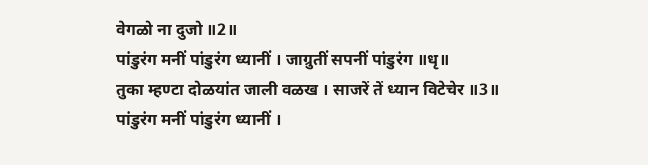वेगळो ना दुजो ॥2॥
पांडुरंग मनीं पांडुरंग ध्यानीं । जाग्रुतीं सपनीं पांडुरंग ॥धृ॥
तुका म्हण्टा दोळयांत जाली वळख । साजरें तें ध्यान विटेचेर ॥3॥
पांडुरंग मनीं पांडुरंग ध्यानीं ।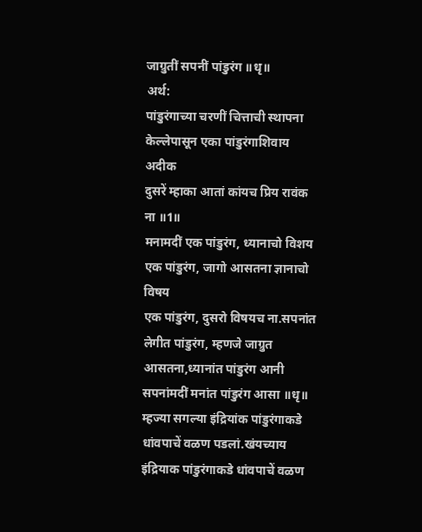जाग्रुतीं सपनीं पांडुरंग ॥धृ॥
अर्थ:
पांडुरंगाच्या चरणीं चित्ताची स्थापना केल्लेपासून एका पांडुरंगाशिवाय अदीक
दुसरें म्हाका आतां कांयच प्रिय रावंक ना ॥1॥
मनामदीं एक पांडुरंग, ध्यानाचो विशय एक पांडुरंग, जागो आसतना ज्ञानाचो विषय
एक पांडुरंग, दुसरो विषयच ना.सपनांत लेगीत पांडुरंग, म्हणजे जाग्रुत
आसतना,ध्यानांत पांडुरंग आनी सपनांमदीं मनांत पांडुरंग आसा ॥धृ॥
म्हज्या सगल्या इंद्रियांक पांडुरंगाकडे धांवपाचें वळण पडलां.खंयच्याय
इंद्रियाक पांडुरंगाकडे धांवपाचें वळण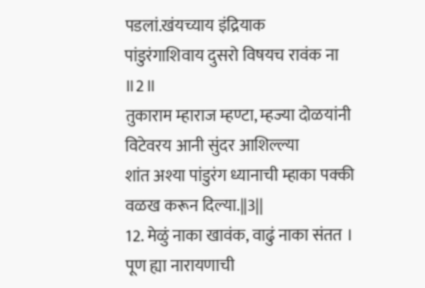पडलां.खंयच्याय इंद्रियाक
पांडुरंगाशिवाय दुसरो विषयच रावंक ना ॥2॥
तुकाराम म्हाराज म्हण्टा, म्हज्या दोळयांनी विटेवरय आनी सुंदर आशिल्ल्या
शांत अश्या पांडुरंग ध्यानाची म्हाका पक्की वळख करून दिल्या.||3||
12. मेळुं नाका खावंक, वाढुं नाका संतत । पूण ह्या नारायणाची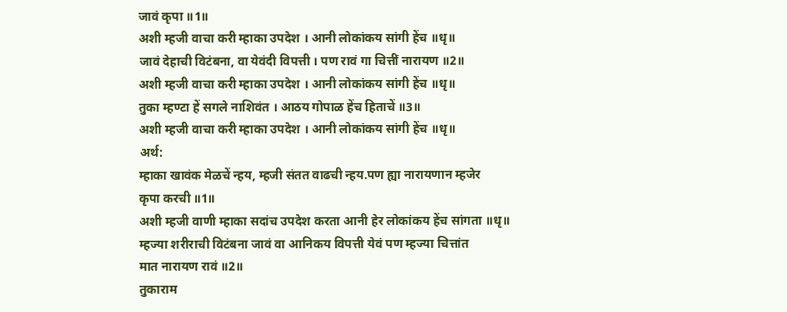जावं कृपा ॥1॥
अशी म्हजी वाचा करी म्हाका उपदेश । आनी लोकांकय सांगी हेंच ॥धृ॥
जावं देहाची विटंबना, वा येवंदी विपत्ती । पण रावं गा चित्तीं नारायण ॥2॥
अशी म्हजी वाचा करी म्हाका उपदेश । आनी लोकांकय सांगी हेंच ॥धृ॥
तुका म्हण्टा हें सगले नाशिवंत । आठय गोपाळ हेंच हिताचें ॥3॥
अशी म्हजी वाचा करी म्हाका उपदेश । आनी लोकांकय सांगी हेंच ॥धृ॥
अर्थ:
म्हाका खावंक मेळचें न्हय, म्हजी संतत वाढची न्हय.पण ह्या नारायणान म्हजेर
कृपा करची ॥1॥
अशी म्हजी वाणी म्हाका सदांच उपदेश करता आनी हेर लोकांकय हेंच सांगता ॥धृ॥
म्हज्या शरीराची विटंबना जावं वा आनिकय विपत्ती येवं पण म्हज्या चित्तांत
मात नारायण रावं ॥2॥
तुकाराम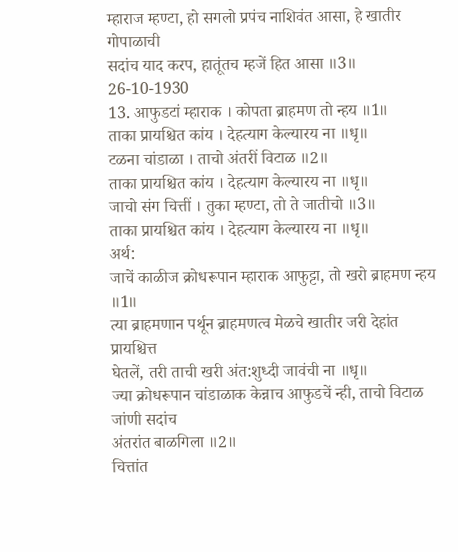म्हाराज म्हण्टा, हो सगलो प्रपंच नाशिवंत आसा, हे खातीर गोपाळाची
सदांच याद करप, हातूंतच म्हजें हित आसा ॥3॥
26-10-1930
13. आफुडटां म्हाराक । कोपता ब्राहमण तो न्हय ॥1॥
ताका प्रायश्चित कांय । देहत्याग केल्यारय ना ॥धृ॥
टळना चांडाळा । ताचो अंतरीं विटाळ ॥2॥
ताका प्रायश्चित कांय । देहत्याग केल्यारय ना ॥धृ॥
जाचो संग चित्तीं । तुका म्हण्टा, तो ते जातीचो ॥3॥
ताका प्रायश्चित कांय । देहत्याग केल्यारय ना ॥धृ॥
अर्थ:
जाचें काळीज क्रोधरूपान म्हाराक आफुट्टा, तो खरो ब्राहमण न्हय ॥1॥
त्या ब्राहमणान पर्थून ब्राहमणत्व मेळचे खातीर जरी देहांत प्रायश्चित्त
घेतलें, तरी ताची खरी अंत:शुध्दी जावंची ना ॥धृ॥
ज्या क्रोधरूपान चांडाळाक केन्नाच आफुडचें न्ही, ताचो विटाळ जांणी सदांच
अंतरांत बाळगिला ॥2॥
चित्तांत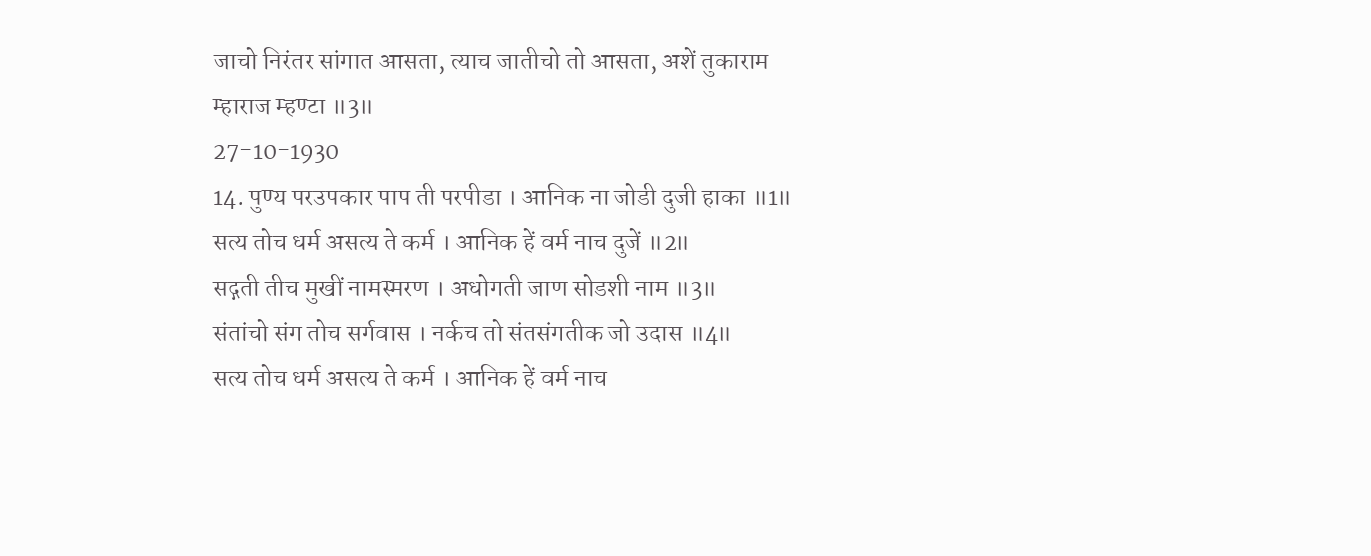जाचो निरंतर सांगात आसता, त्याच जातीचो तो आसता, अशें तुकाराम
म्हाराज म्हण्टा ॥3॥
27-10-1930
14. पुण्य परउपकार पाप ती परपीडा । आनिक ना जोडी दुजी हाका ॥1॥
सत्य तोच धर्म असत्य ते कर्म । आनिक हें वर्म नाच दुजें ॥2॥
सद्गती तीच मुखीं नामस्मरण । अधोगती जाण सोडशी नाम ॥3॥
संतांचो संग तोच सर्गवास । नर्कच तो संतसंगतीक जो उदास ॥4॥
सत्य तोच धर्म असत्य ते कर्म । आनिक हें वर्म नाच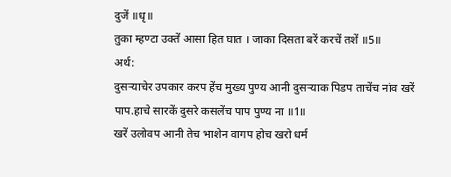दुजें ॥धृ॥
तुका म्हण्टा उक्तें आसा हित घात । जाका दिसता बरें करचें तशें ॥5॥
अर्थ:
दुसऱ्याचेर उपकार करप हेंच मुख्य पुण्य आनी दुसऱ्याक पिडप ताचेंच नांव खरें
पाप.हाचे सारकें दुसरे कसलेंच पाप पुण्य ना ॥1॥
खरें उलोवप आनी तेच भाशेन वागप होच खरो धर्म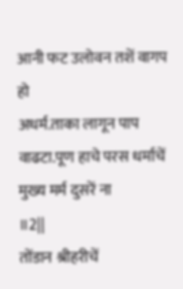आनी फट उलोवन तशें वागप हो
अधर्म.ताका लागून पाप वाढटा.पूण हाचे परस धर्माचें मुख्य मर्म दुसरें ना
॥2||
तोंडान श्रीहरीचें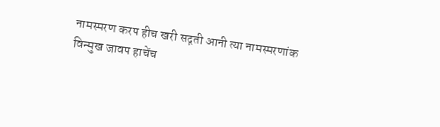नामस्मरण करप हीच खरी सद्गती आनी त्या नामस्मरणांक
विन्मुख जावप हाचेंच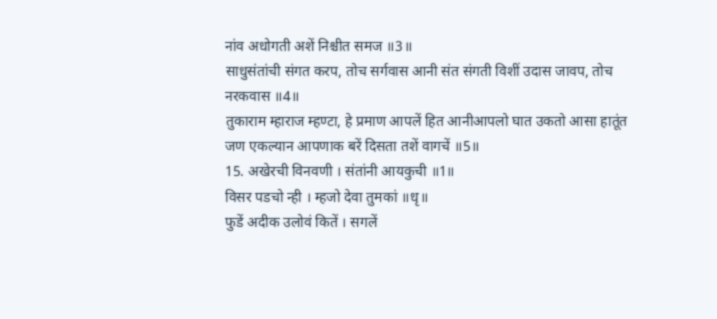नांव अधोगती अशें निश्चीत समज ॥3॥
साधुसंतांची संगत करप, तोच सर्गवास आनी संत संगती विशीं उदास जावप, तोच
नरकवास ॥4॥
तुकाराम म्हाराज म्हण्टा, हे प्रमाण आपलें हित आनीआपलो घात उकतो आसा हातूंत
जण एकल्यान आपणाक बरें दिसता तशें वागचें ॥5॥
15. अखेरची विनवणी । संतांनी आयकुची ॥1॥
विसर पडचो न्ही । म्हजो देवा तुमकां ॥धृ॥
फुडें अदीक उलोवं कितें । सगलें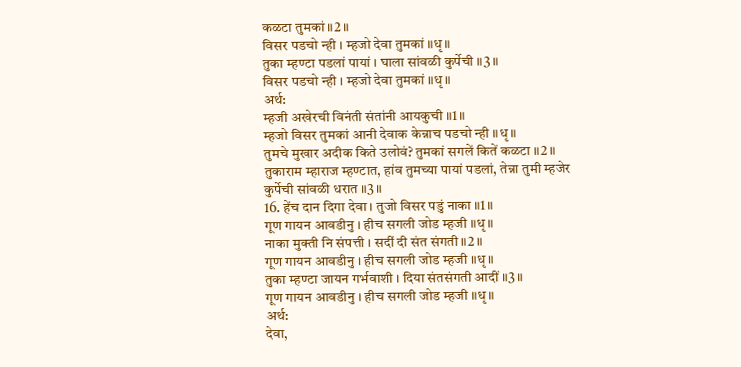कळटा तुमकां ॥2॥
विसर पडचो न्ही । म्हजो देवा तुमकां ॥धृ॥
तुका म्हण्टा पडलां पायां । घाला सांवळी कुर्पेची ॥3॥
विसर पडचो न्ही । म्हजो देवा तुमकां ॥धृ॥
अर्थ:
म्हजी अखेरची विनंती संतांनी आयकुची ॥1॥
म्हजो विसर तुमकां आनी देवाक केन्नाच पडचो न्ही ॥धृ॥
तुमचे मुखार अदीक किते उलोवं? तुमकां सगलें कितें कळटा ॥2॥
तुकाराम म्हाराज म्हण्टात, हांव तुमच्या पायां पडलां, तेन्ना तुमी म्हजेर
कुर्पेची सांवळी धरात ॥3॥
16. हेंच दान दिगा देवा । तुजो विसर पडुं नाका ॥1॥
गूण गायन आवडीनु । हीच सगली जोड म्हजी ॥धृ॥
नाका मुक्ती नि संपत्ती । सदीं दी संत संगती ॥2॥
गूण गायन आवडीनु । हीच सगली जोड म्हजी ॥धृ॥
तुका म्हण्टा जायन गर्भवाशी । दिया संतसंगती आदीं ॥3॥
गूण गायन आवडीनु । हीच सगली जोड म्हजी ॥धृ॥
अर्थ:
देवा,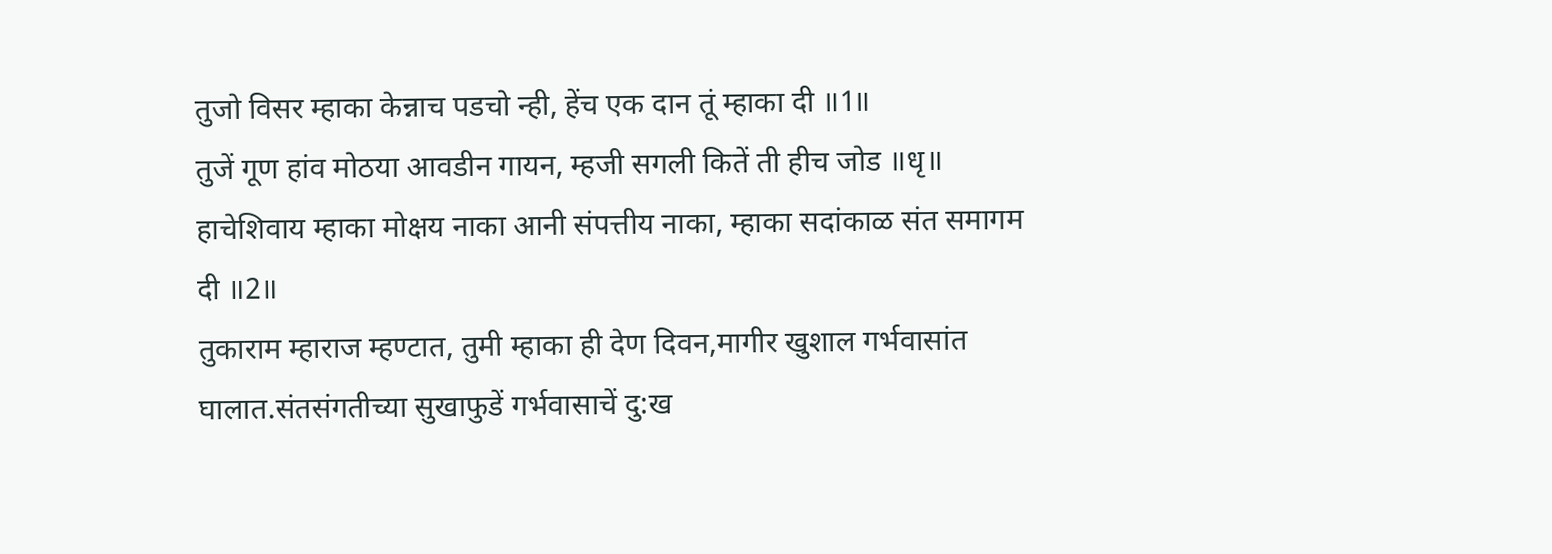तुजो विसर म्हाका केन्नाच पडचो न्ही, हेंच एक दान तूं म्हाका दी ॥1॥
तुजें गूण हांव मोठया आवडीन गायन, म्हजी सगली कितें ती हीच जोड ॥धृ॥
हाचेशिवाय म्हाका मोक्षय नाका आनी संपत्तीय नाका, म्हाका सदांकाळ संत समागम
दी ॥2॥
तुकाराम म्हाराज म्हण्टात, तुमी म्हाका ही देण दिवन,मागीर खुशाल गर्भवासांत
घालात.संतसंगतीच्या सुखाफुडें गर्भवासाचें दु:ख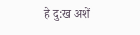हे दु:ख अशें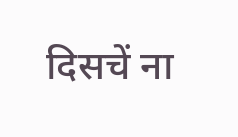दिसचें ना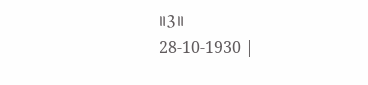॥3॥
28-10-1930 |